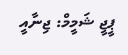ޕީޖީ ޝަމީމް: ޖިނާއީ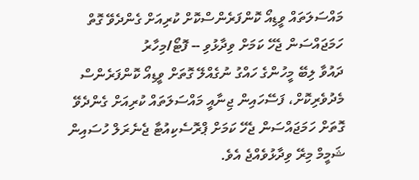މައްސަލަތައް ވީޑިއޯ ކޮންފަރެންސްކޮށް ކުރިއަށް ގެންދެވޭ ގޮތް ހަމަޖައްސަން ޖެހޭ ކަމަށް ވިދާޅުވި -- ފޮޓޯ/މިހާރު
ދައުވާ ލިބޭ މީހުންގެ ހައްގު ނުގެއްލޭ ގޮތަށް ވީޑިއޯ ކޮންފަރެންސް މެދުވެރިކޮށް، ފަސޭހައިން ޖިނާއީ މައްސަލަތައް ކުރިއަށް ގެންދެވޭ ގޮތަށް ހަމަޖައްސަން ޖެހޭ ކަމަށް ޕްރޮސެކިއުޓާ ޖެނެރަލް ހުސައިން ޝަމީމް މިރޭ ވިދާޅުވެއްޖެ އެވެ.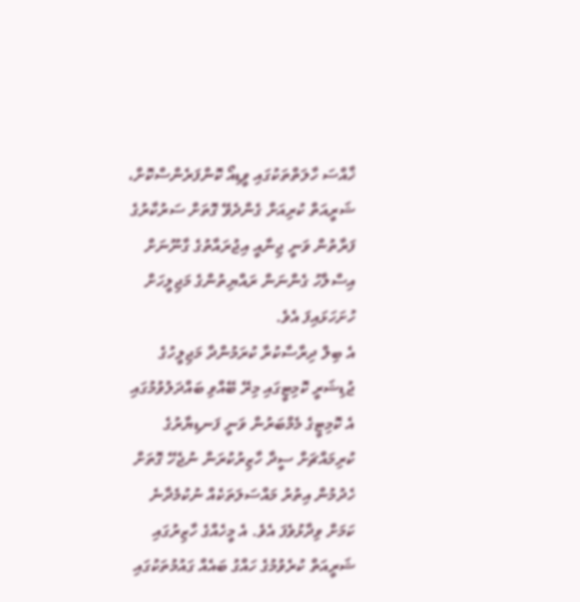ޚާއްސަ ހާލަތްތަކުގައި ވީޑިއޯ ކޮންފަރެންސްކޮށް، ޝަރީއަތް ކުރިއަށް ގެންދެވޭ ގޮތަށް ސަރުކާރުގެ ފަރާތުން ވަނީ ޖިނާއީ އިޖުރައާތުގެ ގާނޫނަށް އިސްލާހު ގެންނަން ރައްޔިތުންގެ މަޖިލީހަށް ހުށަހަޅައިފަ އެވެ.
އެ ބިލް ދިރާސާކުރާ ކުރަމުންދާ މަޖިލީހުގެ ޖުޑިޝަރީ ކޮމިޓީގައި މިރޭ ބޭއްވި ބައްދަލުވުމުގައި އެ ކޮމިޓީގެ މެމްބަރުން ވަނީ ފަނޑިޔާރުގެ ކުރިމައްޗަށް ސީދާ ހާޒިރުކުރަން ނުޖެހޭ ގޮތަށް ހެދުމުން އިތުރު މައްސަލަތަކެއް ނުކުމެދާނެ ކަމަށް ވިދާޅުވެފަ އެވެ. އެ މީހެއްގެ ހާޒިރުގައި ޝަރީއަތް ކުރެވުމުގެ ހައްގު ބައެއް ގައުމުތަކުގައި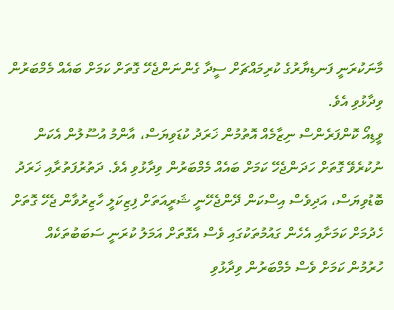މާނަކުރަނީ ފަނޑިޔާރުގެ ކުރިމައްޗަށް ސީދާ ގެންނަންޖެހޭ ގޮތަށް ކަމަށް ބައެއް މެމްބަރުން ވިދާޅުވި އެވެ.
ވީޑިއޯ ކޮންފަރެންސް ނިޒާމެއް އޮތުމުން ޚަރަދު ކުޑަވިޔަސް، އާންމު އުސޫލުން އެކަން ނުކުރެވޭ ގޮތަށް ހަދަންޖެހޭ ކަމަށް ބައެއް މެމްބަރުން ވިދާޅުވި އެވެ. ދަތުރުފަތުރާއި ޚަރަދު ބޮޑުވިޔަސް، އަދިވެސް އިސްކަން ދޭންޖެހޭނީ ޝަރީއަތަށް ފިޒިކަލީ ހާޒިރުވާން ޖެހޭ ގޮތަށް ހެދުމަށް ކަމަށާއި އެހެން ގައުމުތަކުގައި ވެސް އެގޮތަށް އަމަލު ކުރަނީ ސަބަބުތަކެއް ހުރުމުން ކަމަށް ވެސް މެމްބަރުން ވިދާޅުވި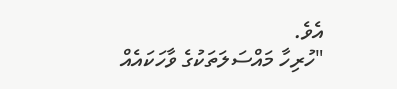އެވެ.
"ހުރިހާ މައްސަލަތަކުގެ ވާހަކައެއް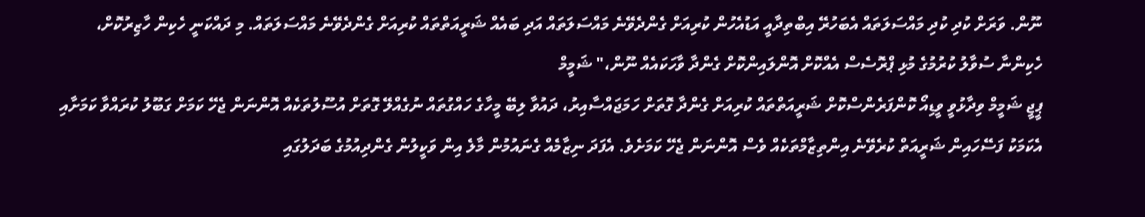ނޫން. ވަރަށް ކުދި ކުދި މައްސަލަތައް އެބަހުރޭ އިބްތިދާއީ އަޑުއެހުން ކުރިއަށް ގެންދެވޭނެ މައްސަލަތައް އަދި ބައެއް ޝަރީއަތްތައް ކުރިއަށް ގެންދެވޭނެ މައްސަލަތައް. މި ދައްކަނީ ހެކިން ހާޒިރުކޮށް، ހެކިންނާ ސުވާލު ކުރުމުގެ މުޅި ޕްރޮސެސް އެއްކޮށް އޮންލައިންކޮށް ގެންދާ ވާހަކައެއް ނޫން،" ޝަމީމް
ޕީޖީ ޝަމީމް ވިދާޅުވީ ވީޑިއޯ ކޮންފަރެންސްކޮށް ޝަރީއަތްތައް ކުރިއަށް ގެންދާ ގޮތަށް ހަމަޖައްސާއިރު، ދައުވާ ލިބޭ މީހާގެ ހައްގުތައް ނުގެއްލޭ ގޮތަށް އުސޫލުތަކެއް އޮންނަން ޖެހޭ ކަމަށް ގަބޫލު ކުރައްވާ ކަމަށާއި އެކަމަކު ފަސޭހައިން ޝަރީއަތް ކުރެވޭނެ އިންތިޒާމްތަކެއް ވެސް އޮންނަން ޖެހޭ ކަމަށެވެ. އެފަދަ ނިޒާމެއް ގެނައުމުން މާލެ އިން ވަކީލުން ގެންދިއުމުގެ ބަދަލުގައި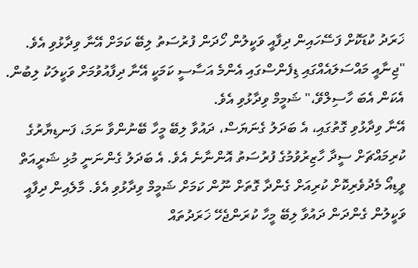ޚަރަދު ކުޑަކޮށް ފަސޭހައިން ދިފާއީ ވަކީލުން ހޯދަން ފުރުސަތު ލިބޭ ކަމަށް އޭނާ ވިދާޅުވި އެވެ.
"ޖިނާއީ މައްސަލައެއްގައި ޑިފެންސްގައި އެންމެ އަސާސީ ކަމަކީ އޭނާ ދިފާއުވުމަށް ވަކީލަކު ލިބުން. އެކަން އެބަ ހާސިލްވޭ،" ޝަމީމް ވިދާޅުވި އެވެ.
އޭނާ ވިދާޅުވި ގޮތުގައި، އެ ބަދަލު ގެނަޔަސް، ދައުވާ ލިބޭ މީހާ ބޭނުންވާ ނަމަ، ފަނޑިޔާރުގެ ކުރިމައްޗަށް ސީދާ ހާޒިރުވުމުގެ ފުރުސަތު އޮންނާނެ އެވެ. އެ ބަދަލު ގެންނަނީ މުޅި ޝަރީއަތް ވީޑިއޯ މެދުވެރިކޮށް ކުރިއަށް ގެންދާ ގޮތަށް ނޫން ކަމަށް ޝަމީމް ވިދާޅުވި އެވެ. މާލެއިން ދިފާއީ ވަކީލުން ގެންދަން ދައުވާ ލިބޭ މީހާ ކުރަންޖެހޭ ޚަރަދުތައް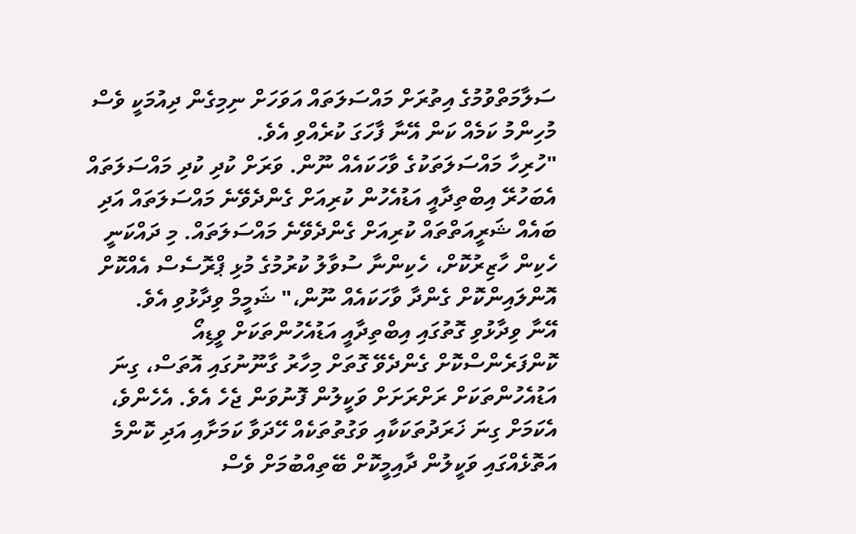ސަލާމަތްވުމުގެ އިތުރަށް މައްސަލަތައް އަވަހަށް ނިމިގެން ދިއުމަކީ ވެސް މުހިންމު ކަމެއް ކަން އޭނާ ފާހަގަ ކުރެއްވި އެވެ.
"ހުރިހާ މައްސަލަތަކުގެ ވާހަކައެއް ނޫން. ވަރަށް ކުދި ކުދި މައްސަލަތައް އެބަހުރޭ އިބްތިދާއީ އަޑުއެހުން ކުރިއަށް ގެންދެވޭނެ މައްސަލަތައް އަދި ބައެއް ޝަރީއަތްތައް ކުރިއަށް ގެންދެވޭނެ މައްސަލަތައް. މި ދައްކަނީ ހެކިން ހާޒިރުކޮށް، ހެކިންނާ ސުވާލު ކުރުމުގެ މުޅި ޕްރޮސެސް އެއްކޮށް އޮންލައިންކޮށް ގެންދާ ވާހަކައެއް ނޫން،" ޝަމީމް ވިދާޅުވި އެވެ.
އޭނާ ވިދާޅުވި ގޮތުގައި އިބްތިދާއީ އަޑުއެހުންތަކަށް ވީޑިއޯ ކޮންފަރެންސްކޮށް ގެންދެވޭ ގޮތަށް މިހާރު ގާނޫނުގައި އޮތަސް، ގިނަ އަޑުއެހުންތަކަށް ރަށްރަށަށް ވަކީލުން ފޮނުވަން ޖެހެ އެވެ. އެހެންވެ، އެކަމަށް ގިނަ ޚަރަދުތަކަކާއި ވަގުތުތަކެއް ހޭދަވާ ކަމަށާއި އަދި ކޮންމެ އަތޮޅެއްގައި ވަކީލުން ދާއިމީކޮށް ބޭތިއްބުމަށް ވެސް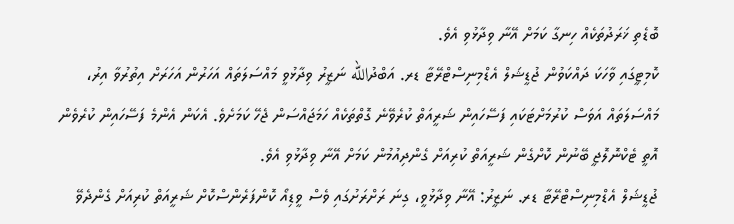ބޮޑެތި ޚަރަދުތަކެއް ހިނގާ ކަމަށް އޭނާ ވިދާޅުވި އެވެ.
ކޮމިޓީގައި ވާހަކަ ދައްކަވުން ޖުޑީޝަލް އެޑްމިނިސްޓްރޭޓާ ޑރ. އަބްދުالله ނަޒީރު ވިދާޅުވީ މައްސަލަތައް އަހަރުން އަހަރަށް އިތުރުވާ އިރު، މައްސަލަތައް އަވަސް ކުރުމަށްޓަކައި ފަސޭހައިން ޝަރީއަތް ކުރެވޭނެ ގޮތްތަކެއް ހަމަޖައްސަން ޖެހޭ ކަމަށެވެ. އެކަން އެންމެ ފަސޭހައިން ކުރެވެން އޮތީ ޓެކްނޮލޮޖީ ބޭނުން ކޮށްގެން ޝަރީއަތް ކުރިއަށް ގެންދިއުމުން ކަމަށް އޭނާ ވިދާޅުވި އެވެ.
ޖުޑީޝަލް އެޑްމިނިސްޓްރޭޓާ ޑރ. ނަޒީރު: އޭނާ ވިދާޅުވީ، ގިނަ ރަށްރަށުގައި ވެސް ވީޑިއޯ ކޮންފަރެންސްކޮށް ޝަރީއަތް ކުރިއަށް ގެންދެވޭ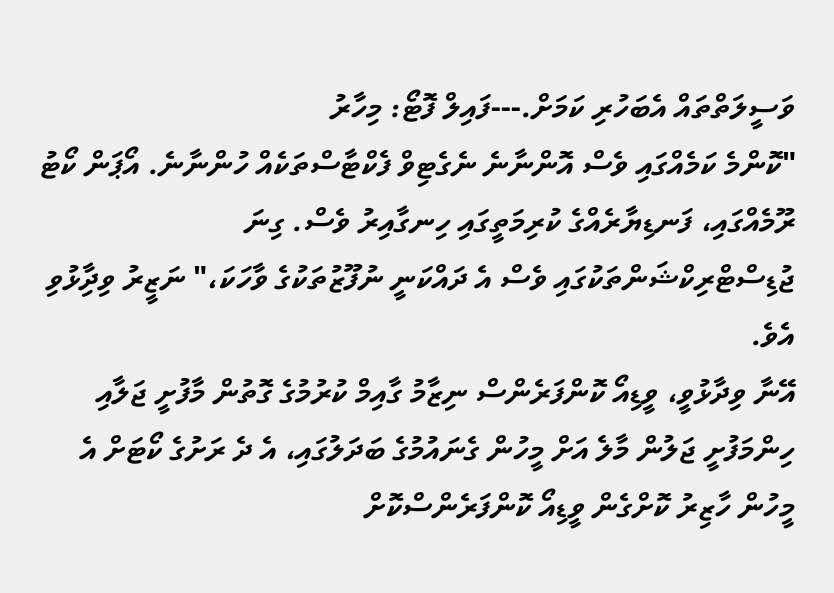ވަސީލަތްތައް އެބަހުރި ކަމަށް.---ފައިލް ފޮޓޯ: މިހާރު
"ކޮންމެ ކަމެއްގައި ވެސް އޮންނާނެ ނެގެޓިވް ފެކްޓާސްތަކެއް ހުންނާނެ. އޯޕަން ކޯޓު ރޫމެއްގައި، ފަނޑިޔާރެއްގެ ކުރިމަތީގައި ހިނގާއިރު ވެސް. ގިނަ ޖުޑިސްޓްރިކްޝަންތަކުގައި ވެސް އެ ދައްކަނީ ނުފޫޒުތަކުގެ ވާހަކަ،" ނަޒީރު ވިދިާޅުވި އެވެ.
އޭނާ ވިދާޅުވީ، ވީޑިއޯ ކޮންފަރެންސް ނިޒާމު ގާއިމް ކުރުމުގެ ގޮތުން މާފުށީ ޖަލާއި ހިންމަފުށީ ޖަލުން މާލެ އަށް މީހުން ގެނައުމުގެ ބަދަލުގައި، އެ ދެ ރަށުގެ ކޯޓަށް އެ މީހުން ހާޒިރު ކޮށްގެން ވީޑިއޯ ކޮންފަރެންސްކޮށް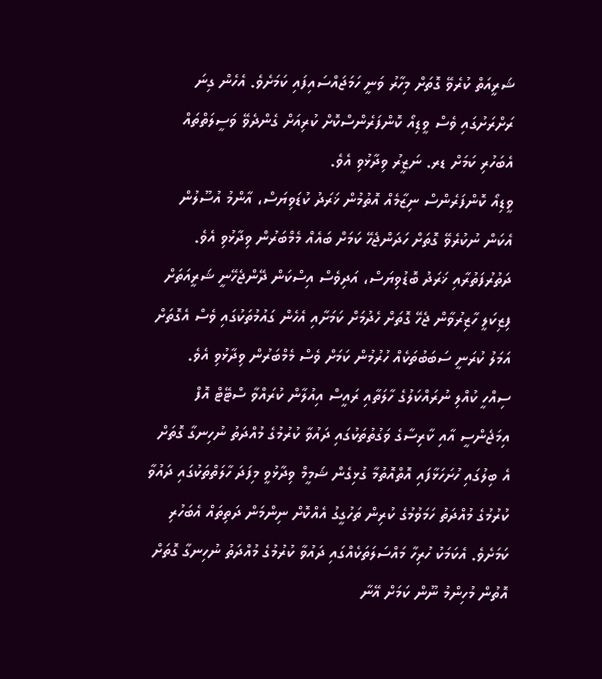ޝަރީއަތް ކުރެވޭ ގޮތަށް މިހާރު ވަނީ ހަމަޖައްސައިފައި ކަމަށެވެ. އެހެން ގިނަ ރަށްރަށުގައި ވެސް ވީޑިއޯ ކޮންފަރެންސްކޮށް ކުރިއަށް ގެންދެވޭ ވަސީލަތްތައް އެބަހުރި ކަމަށް ޑރ. ނަޒީރު ވިދާޅުވި އެވެ.
ވީޑިއޯ ކޮންފަރެންސް ނިޒާމެއް އޮތުމުން ޚަރަދު ކުޑަވިޔަސް، އާންމު އުސޫލުން އެކަން ނުކުރެވޭ ގޮތަށް ހަދަންޖެހޭ ކަމަށް ބައެއް މެމްބަރުން ވިދާޅުވި އެވެ. ދަތުރުފަތުރާއި ޚަރަދު ބޮޑުވިޔަސް، އަދިވެސް އިސްކަން ދޭންޖެހޭނީ ޝަރީއަތަށް ފިޒިކަލީ ހާޒިރުވާން ޖެހޭ ގޮތަށް ހެދުމަށް ކަމަށާއި އެހެން ގައުމުތަކުގައި ވެސް އެގޮތަށް އަމަލު ކުރަނީ ސަބަބުތަކެއް ހުރުމުން ކަމަށް ވެސް މެމްބަރުން ވިދާޅުވި އެވެ.
ސިއްހީ ކުއްލި ނުރައްކަލުގެ ހާލަތާއި ރައީސް އިއުލާން ކުރައްވާ ސްޓޭޓް އޮފް އިމަޖެންސީ އާއި ކާރިސާގެ ވަގުތުތަކުގައި ދައުވާ ކުރުމުގެ މުއްދަތު ނުހިނގާ ގޮތަށް އެ ބިލުގައި ހުށަހަޅާފައި އޮތްއޮތުމާ ގުޅިގެން ޝަމީމް ވިދާޅުވީ މިފަދަ ހާލަތްތަކުގައި ދައުވާ ކުރުމުގެ މުއްދަތު ހަމަވުމުގެ ކުރިން ތަހުގީގު އެއްކޮށް ނިންމަން ދަތިތައް އެބަހުރި ކަމަށެވެ. އެކަމަކު ހުރިހާ މައްސަލަތަކެއްގައި ދައުވާ ކުރުމުގެ މުއްދަތު ނުހިނގާ ގޮތަށް އޮތުން މުހިންމު ނޫން ކަމަށް އޭނާ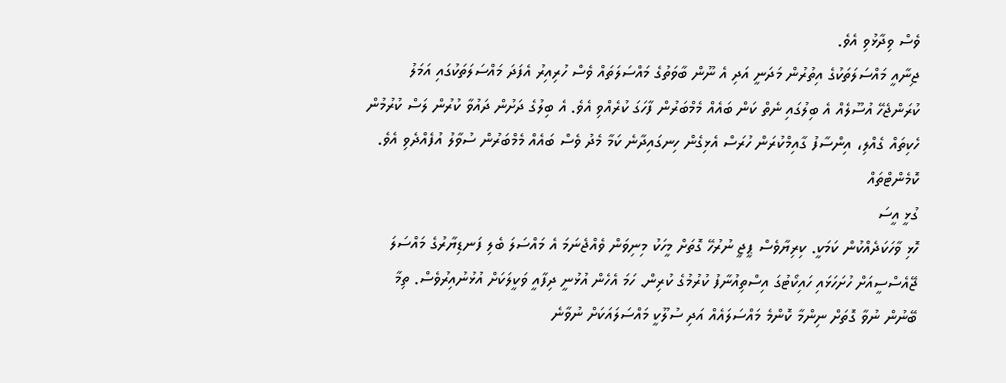ވެސް ވިދާޅުވި އެވެ.
ޖިނާއީ މައްސަލަތަކުގެ އިތުރުން މަދަނީ އަދި އެ ނޫން ބާވަތުގެ މައްސަލަތައް ވެސް ހުރިއިރު އެފަދަ މައްސަލަތަކުގައި އަމަލު ކުރަންޖެހޭ އުސޫލެއް އެ ބިލުގައި ނެތް ކަން ބައެއް މެމްބަރުން ފާހަގަ ކުރެއްވި އެވެ. އެ ބިލުގެ ދަށުން ދައުވާ ކުރުން ލަސް ކުރުމުން ހެކިތައް ގެއްލި، އިންސާފު ގާއިމްކުރަން ހުރަސް އެޅިގެން ހިނގައިދާނެ ކަމާ މެދު ވެސް ބައެއް މެމްބަރުން ސުވާލު އުފެއްދެވި އެވެ.
ކޮމެންޓްތައް
ގުޅީ އީސަ
ހޮޅި ވާހަކަދެއްކުން ކަމަކީ. ކިރިޔާވެސް ޕީޖީ ނުރުހޭ ގޮތަށް މީހަކު މިނިވަން ވެއްޖެނަމަ އެ މައްސަލަ ބެލި ފަނޑިޔާރުގެ މައްސަލަ ޖޭއެސްސީއަށް ހުށަހަޅައި ހައިކޯޓުގަ އިސްތިއުނާފު ކުރުމުގެ ކުރިން. ހަމަ އެހެން އުޅުނީ ދިފާއީ ވަކީލަކަށް އުޅުނުއިރުވެސް. ތިމާ ބޭނުން ނުވާ ގޮތަށް ނިންމާ ކޮންމެ މައްސަލައެއް އަދި ސުލޫކީ މައްސަލައަކަށް ނުވާނެ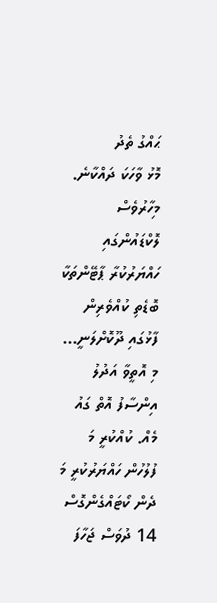ޙައްގު ތެދު
މޮޅު ވާހަކަ ދައްކާނެ. މިހާރުވެސް ލޮކްޑައުންގައި ހައްޔަރުކުރާ ޕާޓޭންތަކާ ބޮޑެތި ކުއްވެރިން ފާޅުގައި ދޫކޮށްލަނީ... މި އޮތީވާ އަދުލު އިންސާފު އޮތް ގައު މެއް. ކުއްކުރީ މަ ފުލުހުން ހައްޔަރުކުރީ މަ ދެން ކޯޓައްގެންގޮސް 14 ދުވަސް ޖަހާފަ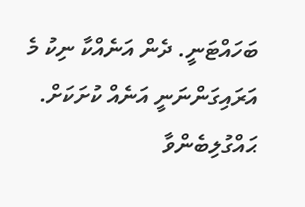ބަހައްޓަނީ. ދެން އަނެއްކާ ނިކު މެ އަރައިގަންނަނީ އަނެއް ކުށަކަށް. ޙައްގުލިބެންވާ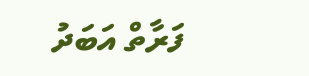ފަރާތް އަބަދު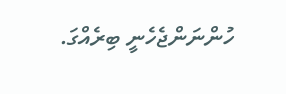ހުންނަންޖެހެނީ ބިރެއްގަ.